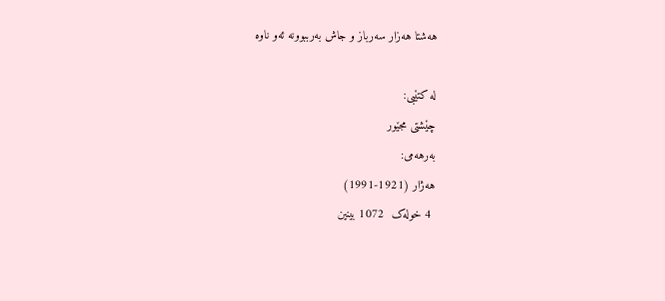هەشتا هەزار سەرباز و جاش بەرببوونە ئەو ناوە

لە کتێبی:
چێشتی مجێور
بەرهەمی:
هەژار (1921-1991)
 4 خولەک  1072 بینین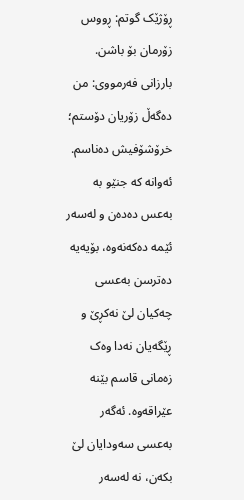ڕۆژێک گوتم: ڕووس زۆرمان بۆ باشن. بارزانی فەرمووی: من دەگەڵ زۆریان دۆستم؛ خرۆشۆفیش دەناسم. ئەوانە کە جنێو بە بەعس دەدەن و لەسەر ئێمە دەکەنەوە، بۆیەیە دەترسن بەعسی چەکیان لێ نەکڕێ و ڕێگەیان نەدا وەک زەمانی قاسم بێنە عێراقەوە. ئەگەر بەعسی سەودایان لێ بکەن، نە لەسەر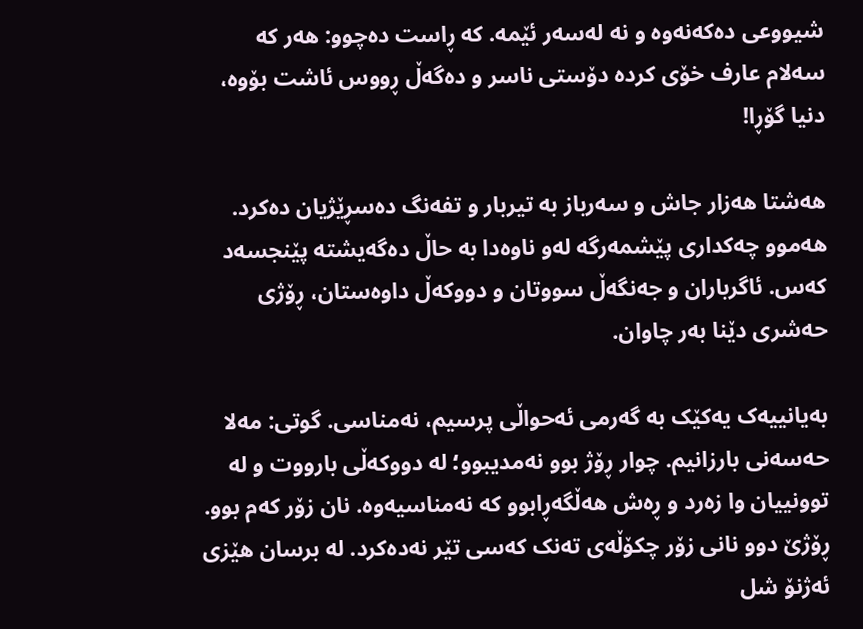شیووعی دەکەنەوە و نە لەسەر ئێمە. کە ڕاست دەچوو: هەر کە سەلام عارف خۆی کردە دۆستی ناسر و دەگەڵ ڕووس ئاشت بۆوە، دنیا گۆڕا!

هەشتا هەزار جاش و سەرباز بە تیربار و تفەنگ دەسڕێژیان دەکرد. هەموو چەکداری پێشمەرگە لەو ناوەدا بە حاڵ دەگەیشتە پێنجسەد کەس. ئاگرباران و جەنگەڵ سووتان و دووکەڵ داوەستان، ڕۆژی حەشری دێنا بەر چاوان.

بەیانییەک یەکێک بە گەرمی ئەحواڵی پرسیم، نەمناسی. گوتی: مەلا حەسەنی بارزانیم. چوار ڕۆژ بوو نەمدیبوو؛ لە دووکەڵی بارووت و لە توونییان وا زەرد و ڕەش هەڵگەڕابوو کە نەمناسیەوە. نان زۆر کەم بوو. ڕۆژێ دوو نانی زۆر چکۆڵەی تەنک کەسی تێر نەدەکرد. لە برسان هێزی ئەژنۆ شل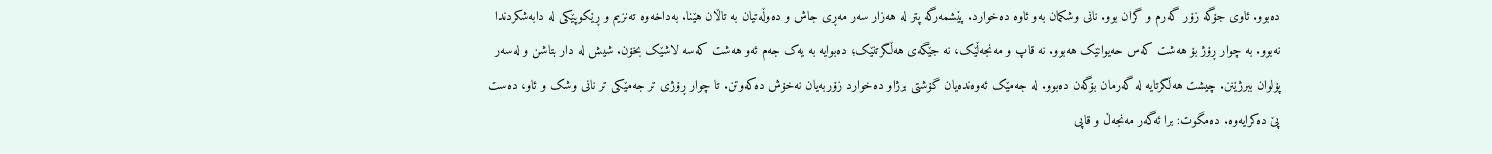دەبوو. ئاوی جۆگە زۆر گەرم و گران بوو. نانی وشکمان بەو ئاوە دەخوارد. پێشمەرگە پتر لە هەزار سەر مەڕی جاش و دەوڵەتیان بە تاڵان هێنا. بەداخەوە تەنزیم و ڕێکوپێکی لە دابەشکردندا نەبوو. بە چوار ڕۆژ بۆ هەشت کەس حەیوانێک هەبوو. نە قاپ و مەنجەڵێک، نە جێگەی هەڵگرتنێک؛ دەبوایە بە یەک جەم ئەو هەشت کەسە لاشێک بخۆن. شیش لە دار بتاشن و لەسەر پۆلوان ببرژێنن. چیشت هەڵگرتایە لە گەرمان بۆگەن دەبوو. لە جەمێک ئەوەندەیان گۆشتی برژاو دەخوارد زۆربەیان نەخۆش دەکەوتن. تا چوار ڕۆژی تر جەمێکی تر نانی وشک و ئاو، دەست پێ دەکرایەوە. دەمگوت: برا ئەگەر مەنجەڵ و قاپی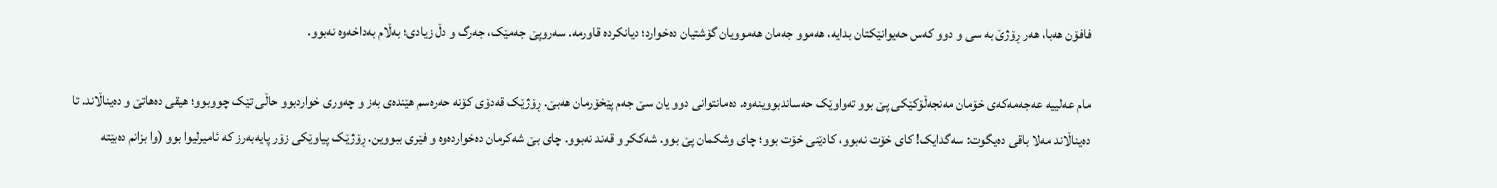فافۆن هەبا، هەر ڕۆژێ بە سی و دوو کەس حەیوانێکتان بدایە، هەموو جەمان هەموویان گۆشتیان دەخوارد؛ دیانکردە قاورمە. سەروپێ جەمێک، جەرگ و دڵ زیادی؛ بەڵام بەداخەوە نەبوو.

مام عەلییە عەجەمەکەی خۆمان مەنجەڵۆکێکی پێ بوو تەواوێک حەساندبووینەوە. دەمانتوانی دوو یان سێ جەم پێخۆرمان هەبێ. ڕۆژێک قەدۆی کۆنە حەرەسم هێندەی بەز و چەوری خواردبوو حاڵی تێک چووبوو؛ هیقی دەهاتێ و دەیناڵاند. تا دەیناڵاند مەلا باقی دەیگوت: سەگدایک! کای خۆت نەبوو، کادێنی خۆت بوو؛ چای وشکمان پێ بوو. شەککر و قەند نەبوو. چای بێ شەکرمان دەخواردەوە و فێری ببووین. ڕۆژێک پیاوێکی زۆر پایەبەرز کە ئامیرلیوا بوو (وا بزانم دەبێتە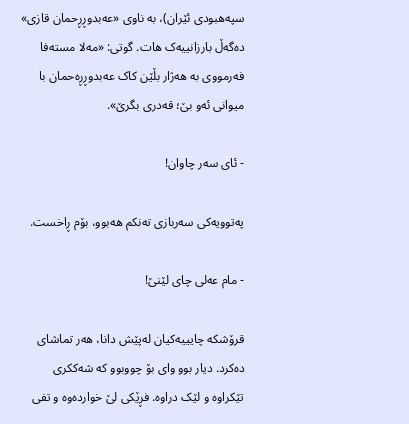سپەهبودی ئێران)، بە ناوی «عەبدوڕڕحمان قازی» دەگەڵ بارزانییەک هات. گوتی: «مەلا مستەفا فەرمووی بە هەژار بڵێن کاک عەبدوڕڕەحمان با میوانی ئەو بێ؛ قەدری بگرێ».

- ئای سەر چاوان!

پەتوویەکی سەربازی تەنکم هەبوو، بۆم ڕاخست.

- مام عەلی چای لێنێ!

قرۆشکە چایییەکیان لەپێش دانا، هەر تماشای دەکرد. دیار بوو وای بۆ چووبوو کە شەککری تێکراوە و لێک دراوە. فڕێکی لێ خواردەوە و تفی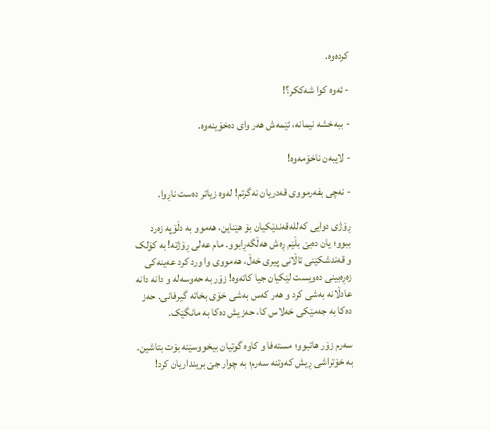کردەوە.

- ئەوە کوا شەککر؟!

- ببەخشە نیمانە، ئێمەش هەر وای دەخۆینەوە.

- لایبەن ناخۆمەوە!

- نەچی بفەرمووی قەدریان نەگرتم! لەوە زیاتر دەست ناڕوا.

ڕۆژی دوایی کەللەقەندێکیان بۆ هێناین، هەموو بە دڵۆپە زەرد ببوو؛ یان دەبێ بڵێم ڕەش هەڵگەڕابوو. مام عەلی ڕۆژتە! بە کۆلک و قەندشکێنی تاڵانی پیری خەڵ، هەمووی وا ورد کرد عەینەکی زەڕەبینی دەویست لێکیان جیا کاتەوە! زۆر بە حەوسەلە و دانە دانە عادڵانە بەشی کرد و هەر کەس بەشی خۆی بخاتە گیرفانی. حەز دەکا بە جەمێکی خەلاس کا، حەزیش دەکا بە مانگێک.

سەرم زۆر هاتبوو؛ مستەفا و کاوە گوتیان بیخووسێنە بۆت بتاشین. بە خۆتراشی ڕیش کەوتنە سەرم؛ بە چوار جێ برینداریان کرد!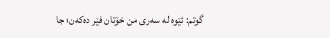گوتم: ئێوە لە سەری من خۆتان فێر دەکەن؛ جا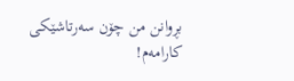بڕوانن من چۆن سەرتاشێکی کارامەم!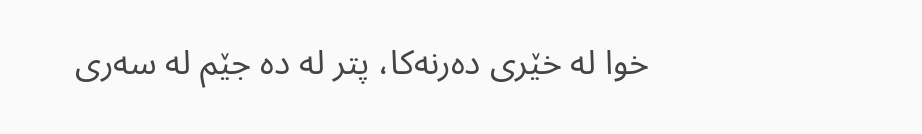خوا لە خێری دەرنەکا، پتر لە دە جێم لە سەری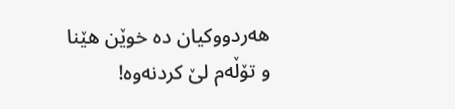هەردووکیان دە خوێن هێنا و تۆڵەم لێ کردنەوە!